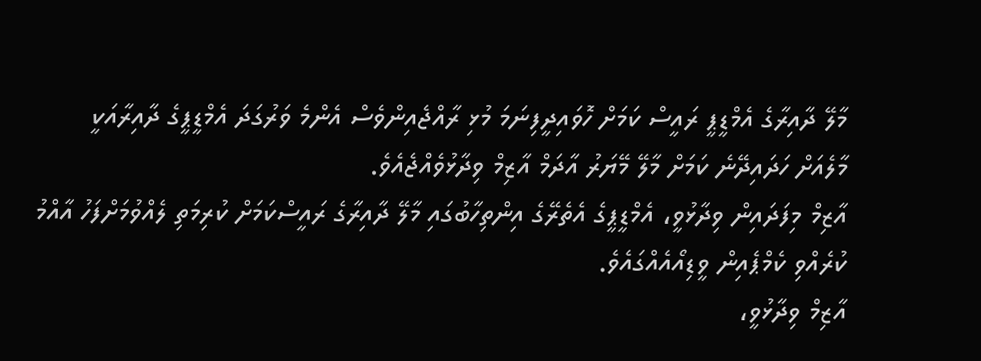މާލޭ ދާއިރާގެ އެމްޑީޕީ ރައީސް ކަމަށް ހޮވައިދީފިނަމަ މުޅި ރާއްޖެއިންވެސް އެންމެ ވަރުގަދަ އެމްޑީޕީގެ ދާއިރާއަކީ މާލެއަށް ހަދައިދޭނެ ކަމަށް މާލޭ މޭޔަރު އާދަމް އާޒިމް ވިދާޅުވެއްޖެއެވެ.
އާޒިމް މިފަދައިން ވިދާޅުވީ، އެމްޑީޕީގެ އެތެރޭގެ އިންތިހާބުގައި މާލޭ ދާއިރާގެ ރައީސްކަމަށް ކުރިމަތި ލެއްވުމަށްފަހު އާއްމު ކުރެއްވި ކެމްޕެއިން ވީޑިއޯއެއްގައެވެ.
އާޒިމް ވިދާޅުވީ،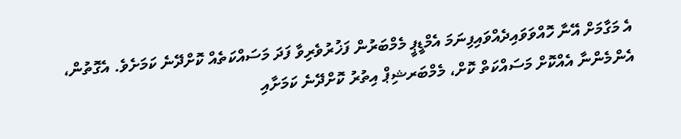އެ މަގާމަށް އޭނާ ހޮއްވަވައިދެއްވައިފިނަމަ އެމްޑީޕީ މެމްބަރުން ފަޚުރުވެރިވާ ފަދަ މަސައްކަތެއް ކޮށްދޭނެ ކަމަށެވެ. އެގޮތުން، އެންމެންނާ އެއްކޮށް މަސައްކަތް ކޮށް، މެމްބަރޝިޕް އިތުރު ކޮށްދޭނެ ކަމަށާއި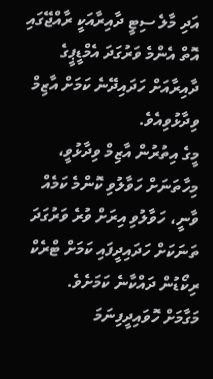އަދި މާލެ ސިޓީ ދާއިރާއަކީ ރާއްޖޭގައި އޮތް އެންމެ ވަރުގަދަ އެމްޑީޕީގެ ދާއިރާއަށް ހަދައިދޭނެ ކަމަށް އާޒިމް ވިދާޅުވިއެވެ.
މީގެ އިތުރުން އާޒިމް ވިދާޅުވީ، މިހާތަނަށް ހަވާލުވި ކޮންމެ ކަމެއް ވާނީ، ހަވާލުވި އިރަށް ވުރެ ވަރުގަދަ ތަނަކަށް ހަދައިދީފައި ކަމަށް ޓްރެކް ރިކޯޑުން ދައްކާނެ ކަމަށެވެ.
މަގާމަށް ހޮވައިދީފިނަމަ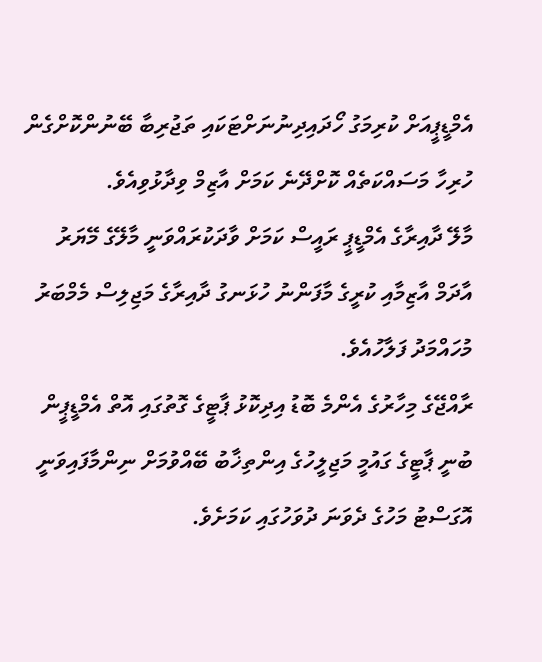އެމްޑީޕީއަށް ކުރިމަގު ހޯދައިދިނުނަށްޓަކައި ތަޖުރިބާ ބޭނުންކޮށްގެން ހުރިހާ މަސައްކަތެއް ކޮށްދޭނެ ކަމަށް އާޒިމް ވިދާޅުވިއެވެ.
މާލޭ ދާއިރާގެ އެމްޑީޕީ ރައީސް ކަމަށް ވާދަކުރައްވަނީ މާލޭގެ މޭޔަރު އާދަމް އާޒިމާއި ކުރީގެ މާފަންނު ހުޅަނގު ދާއިރާގެ މަޖިލިސް މެމްބަރު މުހައްމަދު ފަލާހުއެވެ.
ރާއްޖޭގެ މިހާރުގެ އެންމެ ބޮޑު އިދިކޮޅު ޕާޓީގެ ގޮތުގައި އޮތް އެމްޑީޕީން ބުނީ ޕާޓީގެ ގައުމީ މަޖިލީހުގެ އިންތިޚާބު ބޭއްވުމަށް ނިންމާފައިވަނީ އޮގަސްޓު މަހުގެ ދެވަނަ ދުވަހުގައި ކަމަށެވެ.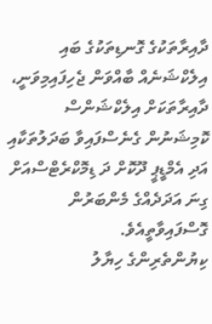ދާއިރާތަކުގެ ގޮނޑިތަކުގެ ބައި އިލެކްޝަނެއް ބާއްވަން ޖެހިފައިމިވަނީ، ދާއިރާތަކަށް އިލެކްޝަންސް ކޮމިޝަނުން ގެނެސްފައިވާ ބަދަލުތަކާއި އަދި އެމްޑީޕީ ދޫކޮށް ދަ ޑިމޮކްރެޓްސްއަށް ގިނަ އަދަދެއްގެ މެންބަރުން ގޮސްފައިވާތީއެވެ.
ކިޔުންތެރިންގެ ހިޔާލު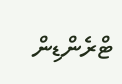ޓްރެންޑިން